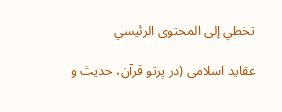تخطي إلى المحتوى الرئيسي

عقايد اسلامى (در پرتو قرآن، حديث و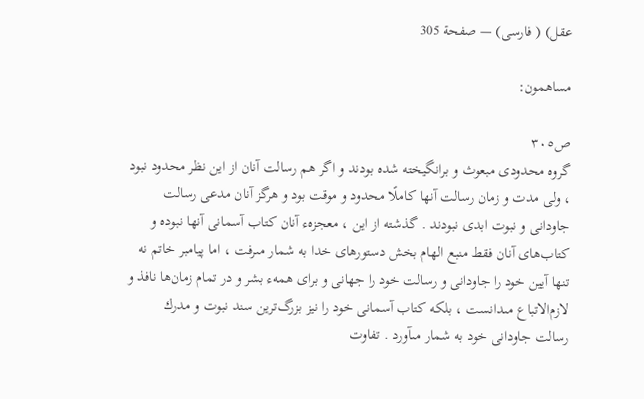عقل) ( فارسى) — صفحة 305

مساهمون:

ص٣٠٥
گروه محدودى مبعوث و برانگيخته شده بودند و اگر هم رسالت آنان از اين نظر محدود نبود ، ولى مدت و زمان رسالت آنها كاملًا محدود و موقت بود و هرگز آنان مدعى رسالت جاودانى و نبوت ابدى نبودند . گذشته از اين ، معجزهء آنان كتاب آسمانى آنها نبوده و كتاب‌هاى آنان فقط منبع الهام بخش دستورهاى خدا به شمار مىرفت ، اما پيامبر خاتم نه تنها آيين خود را جاودانى و رسالت خود را جهانى و براى همهء بشر و در تمام زمان‌ها نافذ و لازم‌الاتباع مىدانست ، بلكه كتاب آسمانى خود را نيز بزرگ‌ترين سند نبوت و مدرك رسالت جاودانى خود به شمار مىآورد . تفاوت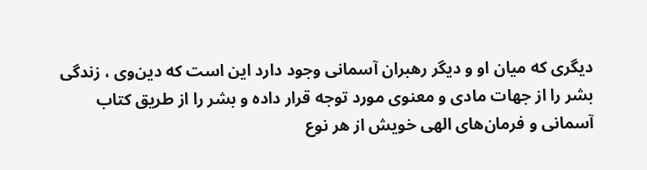ديگرى كه ميان او و ديگر رهبران آسمانى وجود دارد اين است كه دين‌وى ، زندگى بشر را از جهات مادى و معنوى مورد توجه قرار داده و بشر را از طريق كتاب آسمانى و فرمان‌هاى الهى خويش از هر نوع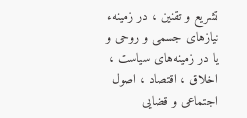تشريع و تقنين ، در زمينهء نيازهاى جسمى و روحى و يا در زمينه‌هاى سياست ، اخلاق ، اقتصاد ، اصول اجتماعى و قضايى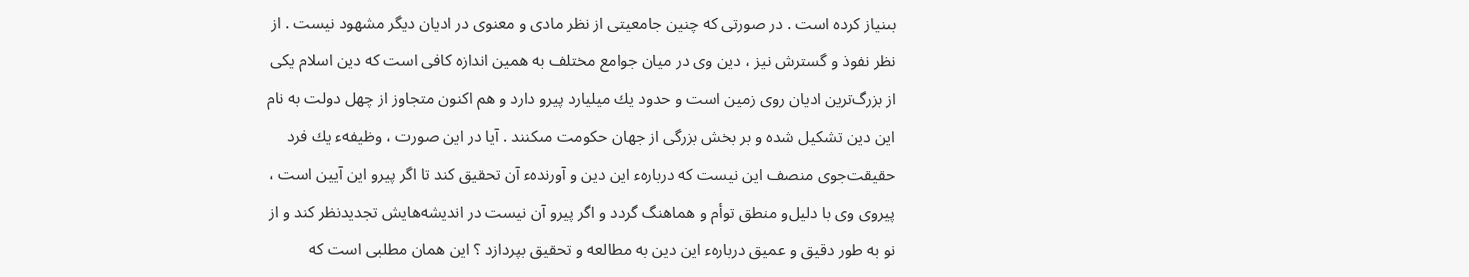بىنياز كرده است . در صورتى كه چنين جامعيتى از نظر مادى و معنوى در اديان ديگر مشهود نيست . از نظر نفوذ و گسترش نيز ، دين وى در ميان جوامع مختلف به همين اندازه كافى است كه دين اسلام يكى از بزرگ‌ترين اديان روى زمين است و حدود يك ميليارد پيرو دارد و هم اكنون متجاوز از چهل دولت به نام اين دين تشكيل شده و بر بخش بزرگى از جهان حكومت مىكنند . آيا در اين صورت ، وظيفهء يك فرد حقيقت‌جوى منصف اين نيست كه دربارهء اين دين و آورندهء آن تحقيق كند تا اگر پيرو اين آيين است ، پيروى وى با دليل‌و منطق توأم و هماهنگ گردد و اگر پيرو آن نيست در انديشه‌هايش تجديدنظر كند و از نو به طور دقيق و عميق دربارهء اين دين به مطالعه و تحقيق بپردازد ؟ اين همان مطلبى است كه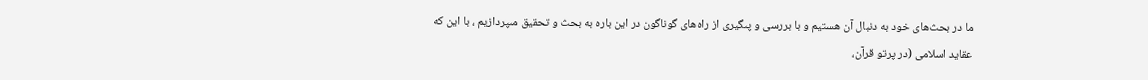ما در بحث‌هاى خود به دنبال آن هستيم و با بررسى و پىگيرى از راه‌هاى گوناگون در اين باره به بحث و تحقيق مىپردازيم ، با اين كه
عقايد اسلامى (در پرتو قرآن،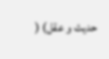حديث و عقل) (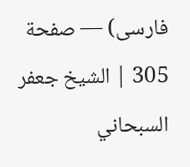فارسى) — صفحة 305 | الشيخ جعفر السبحاني